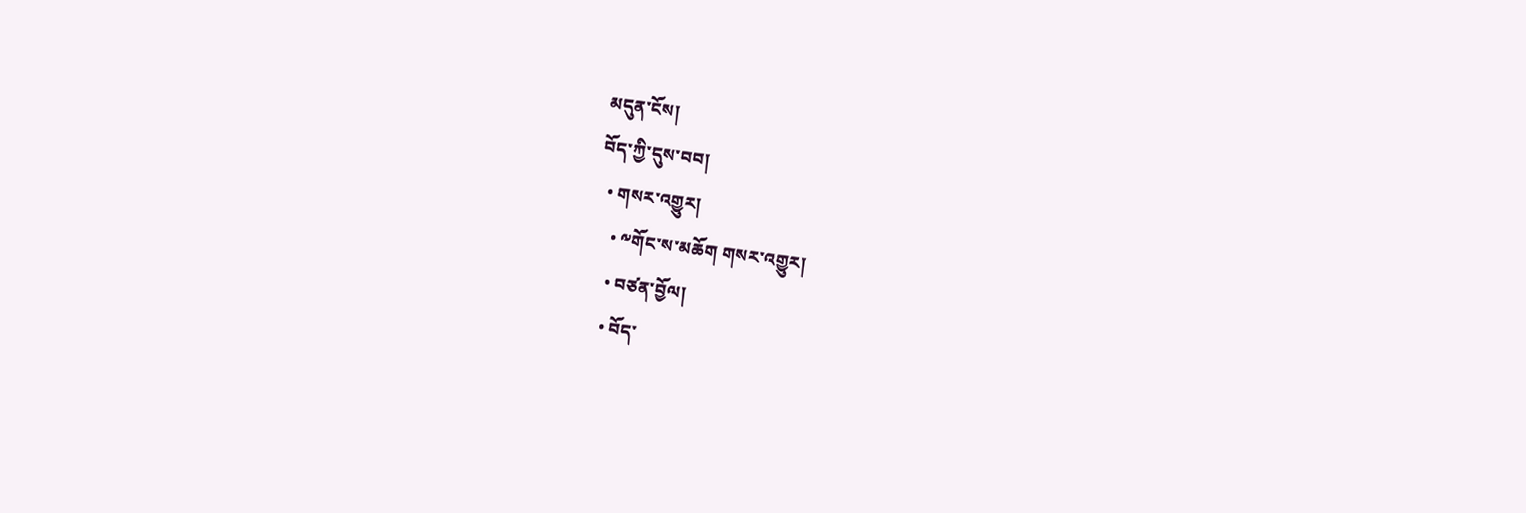མདུན་ངོས།
བོད་ཀྱི་དུས་བབ།
  • གསར་འགྱུར།
    • ༸གོང་ས་མཆོག གསར་འགྱུར།
    • བཙན་བྱོལ།
    • བོད་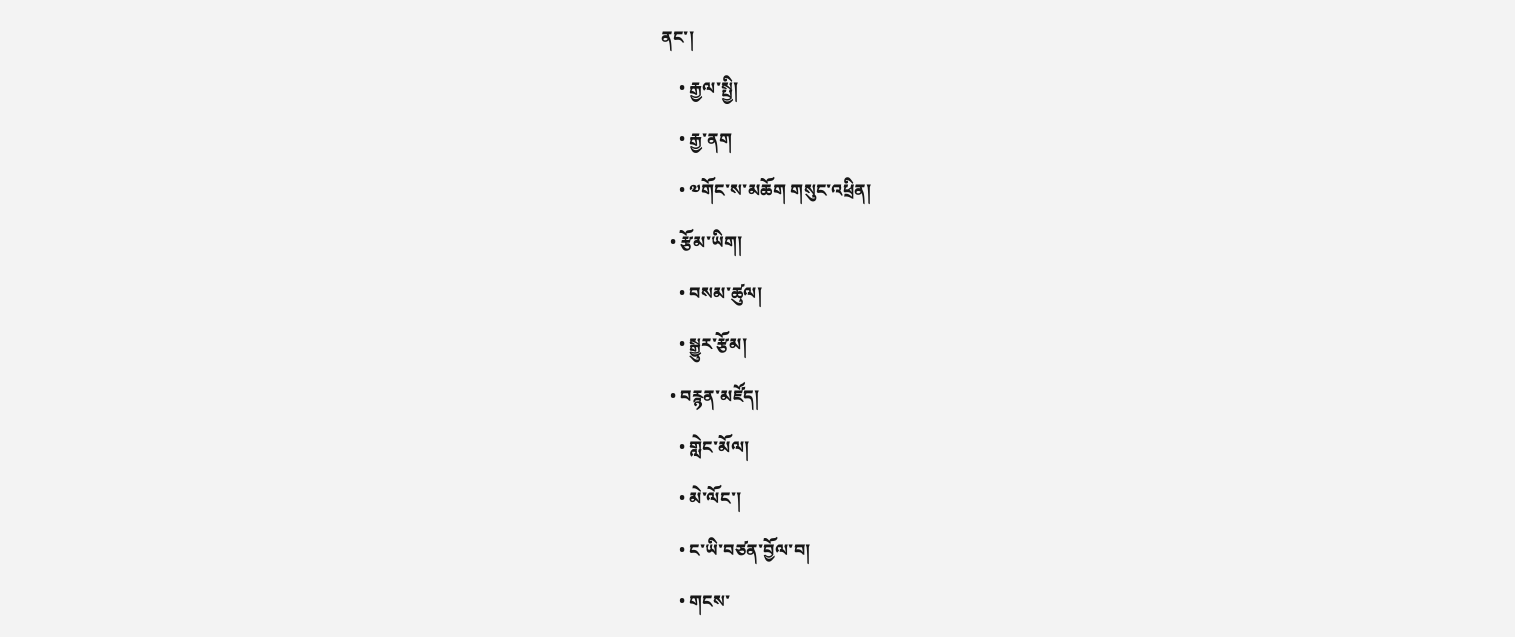ནང་།
    • རྒྱལ་སྤྱི།
    • རྒྱ་ནག
    • ༧གོང་ས་མཆོག གསུང་འཕྲིན།
  • རྩོམ་ཡིག།
    • བསམ་ཚུལ།
    • སྒྱུར་རྩོམ།
  • བརྙན་མཛོད།
    • གླེང་མོལ།
    • མེ་ལོང་།
    • ང་ཡི་བཙན་བྱོལ་བ།
    • གངས་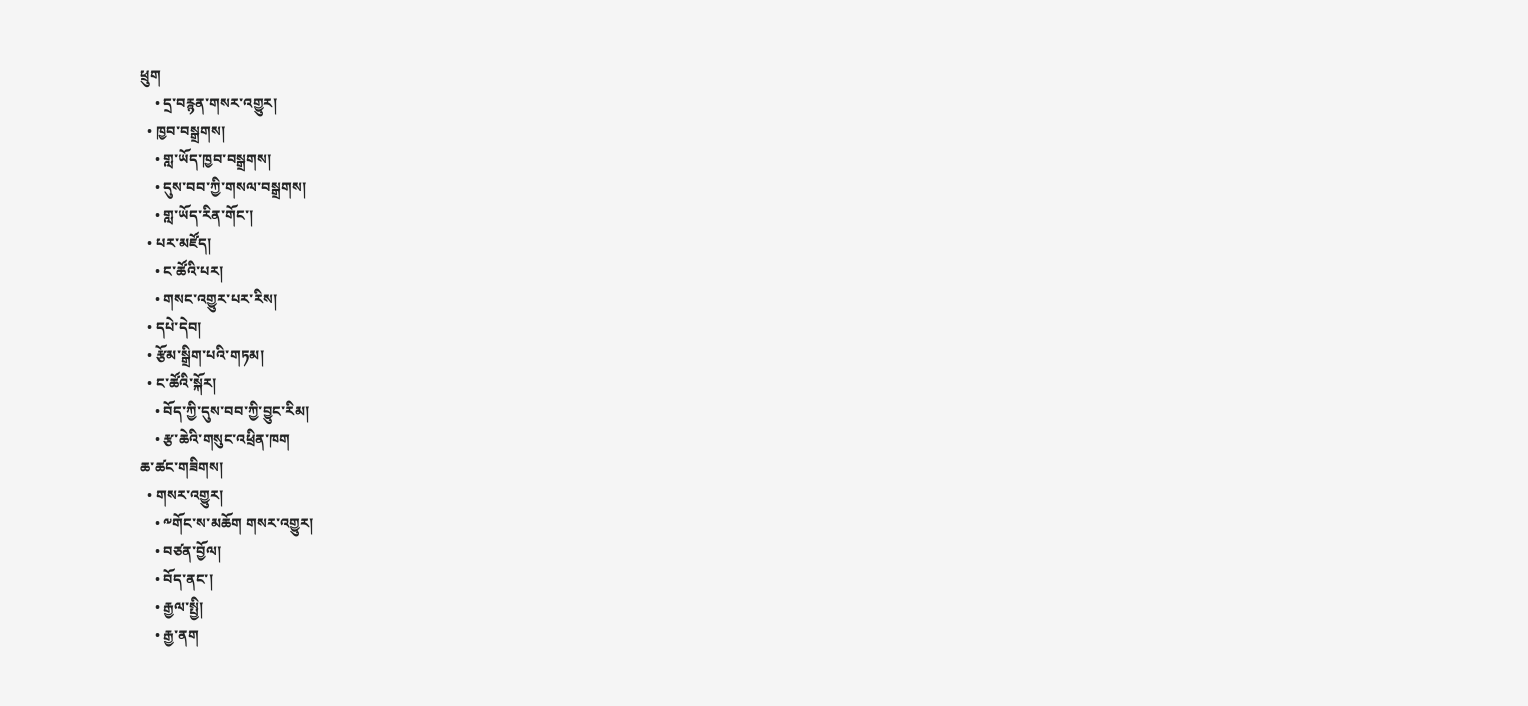ཕྲུག
    • དྲ་བརྙན་གསར་འགྱུར།
  • ཁྱབ་བསྒྲགས།
    • གླ་ཡོད་ཁྱབ་བསྒྲགས།
    • དུས་བབ་ཀྱི་གསལ་བསྒྲགས།
    • གླ་ཡོད་རིན་གོང་།
  • པར་མཛོད།
    • ང་ཚོའི་པར།
    • གསང་འགྱུར་པར་རིས།
  • དཔེ་དེབ།
  • རྩོམ་སྒྲིག་པའི་གཏམ།
  • ང་ཚོའི་སྐོར།
    • བོད་ཀྱི་དུས་བབ་ཀྱི་བྱུང་རིམ།
    • རྩ་ཆེའི་གསུང་འཕྲིན་ཁག
ཆ་ཚང་གཟིགས།
  • གསར་འགྱུར།
    • ༸གོང་ས་མཆོག གསར་འགྱུར།
    • བཙན་བྱོལ།
    • བོད་ནང་།
    • རྒྱལ་སྤྱི།
    • རྒྱ་ནག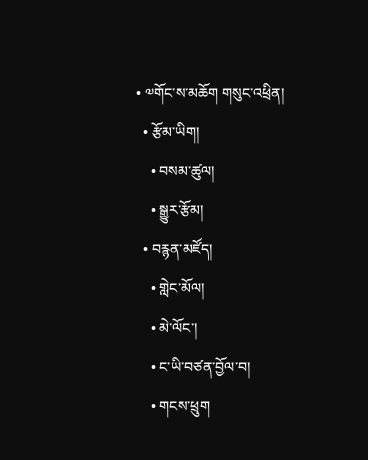• ༧གོང་ས་མཆོག གསུང་འཕྲིན།
  • རྩོམ་ཡིག།
    • བསམ་ཚུལ།
    • སྒྱུར་རྩོམ།
  • བརྙན་མཛོད།
    • གླེང་མོལ།
    • མེ་ལོང་།
    • ང་ཡི་བཙན་བྱོལ་བ།
    • གངས་ཕྲུག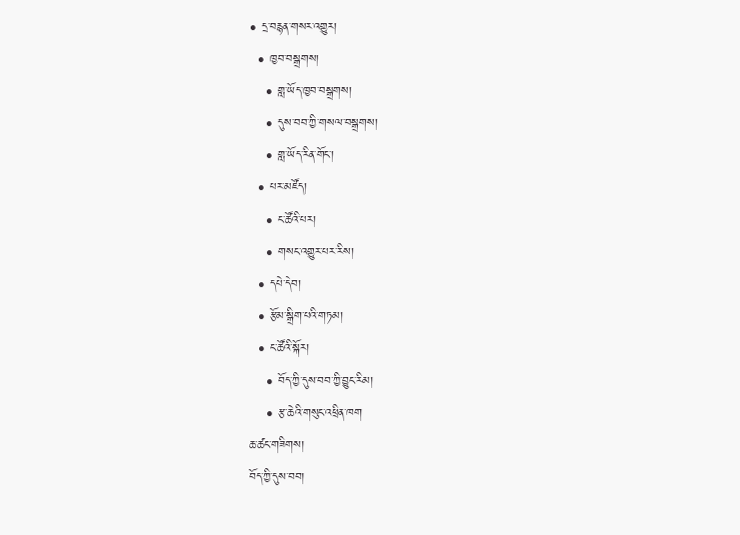• དྲ་བརྙན་གསར་འགྱུར།
  • ཁྱབ་བསྒྲགས།
    • གླ་ཡོད་ཁྱབ་བསྒྲགས།
    • དུས་བབ་ཀྱི་གསལ་བསྒྲགས།
    • གླ་ཡོད་རིན་གོང་།
  • པར་མཛོད།
    • ང་ཚོའི་པར།
    • གསང་འགྱུར་པར་རིས།
  • དཔེ་དེབ།
  • རྩོམ་སྒྲིག་པའི་གཏམ།
  • ང་ཚོའི་སྐོར།
    • བོད་ཀྱི་དུས་བབ་ཀྱི་བྱུང་རིམ།
    • རྩ་ཆེའི་གསུང་འཕྲིན་ཁག
ཆ་ཚང་གཟིགས།
བོད་ཀྱི་དུས་བབ།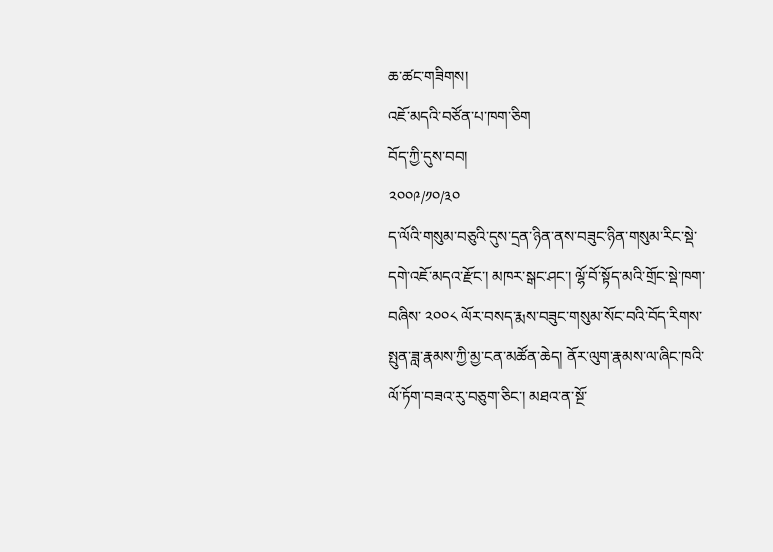ཆ་ཚང་གཟིགས།
འཇོ་མདའི་བཙོན་པ་ཁག་ཅིག
བོད་ཀྱི་དུས་བབ།
༢༠༠༩/༡༠/༣༠
ད་ལོའི་གསུམ་བཅུའི་དུས་དྲན་ཉིན་ནས་བཟུང་ཉིན་གསུམ་རིང་སྡེ་དགེ་འཇོ་མདའ་རྫོང་། མཁར་སྒང་ཤང་། ལྷོ་བོ་སྟོད་མའི་གྲོང་སྡེ་ཁག་བཞིས་ ༢༠༠༨ ལོར་བསད་རྨས་བཟུང་གསུམ་སོང་བའི་བོད་རིགས་སྤུན་ཟླ་རྣམས་ཀྱི་མྱ་ངན་མཚོན་ཆེད། ནོར་ལུག་རྣམས་ལ་ཞིང་ཁའི་ལོ་ཏོག་བཟའ་རུ་བཅུག་ཅིང་། མཐའ་ན་སྔོ་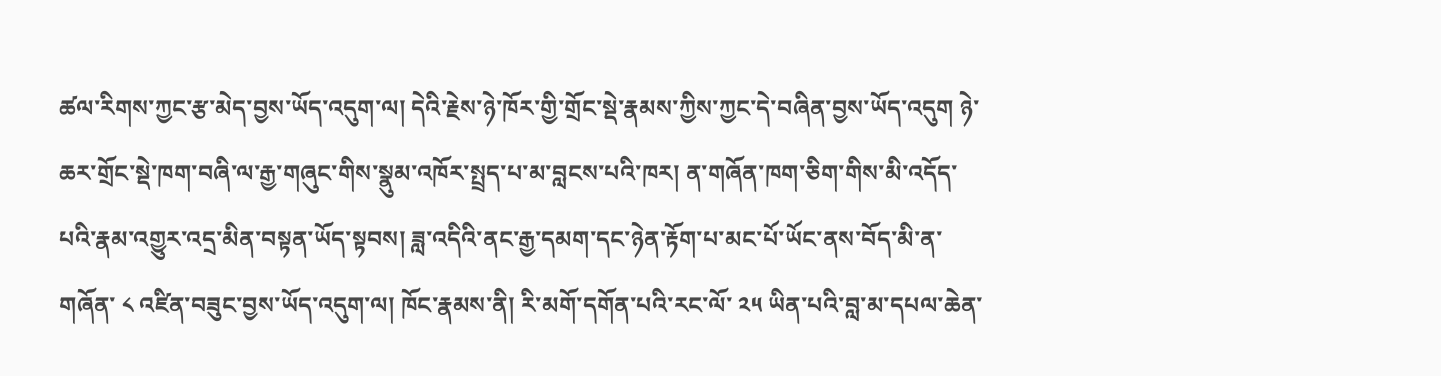ཚལ་རིགས་ཀྱང་རྩ་མེད་བྱས་ཡོད་འདུག་ལ། དེའི་རྗེས་ཉེ་ཁོར་གྱི་གྲོང་སྡེ་རྣམས་ཀྱིས་ཀྱང་དེ་བཞིན་བྱས་ཡོད་འདུག ཉེ་ཆར་གྲོང་སྡེ་ཁག་བཞི་ལ་རྒྱ་གཞུང་གིས་སྣུམ་འཁོར་སྤྲད་པ་མ་བླངས་པའི་ཁར། ན་གཞོན་ཁག་ཅིག་གིས་མི་འདོད་པའི་རྣམ་འགྱུར་འདྲ་མིན་བསྟན་ཡོད་སྟབས། ཟླ་འདིའི་ནང་རྒྱ་དམག་དང་ཉེན་རྟོག་པ་མང་པོ་ཡོང་ནས་བོད་མི་ན་གཞོན་ ༨ འཛིན་བཟུང་བྱས་ཡོད་འདུག་ལ། ཁོང་རྣམས་ནི། རི་མགོ་དགོན་པའི་རང་ལོ་ ༢༥ ཡིན་པའི་བླ་མ་དཔལ་ཆེན་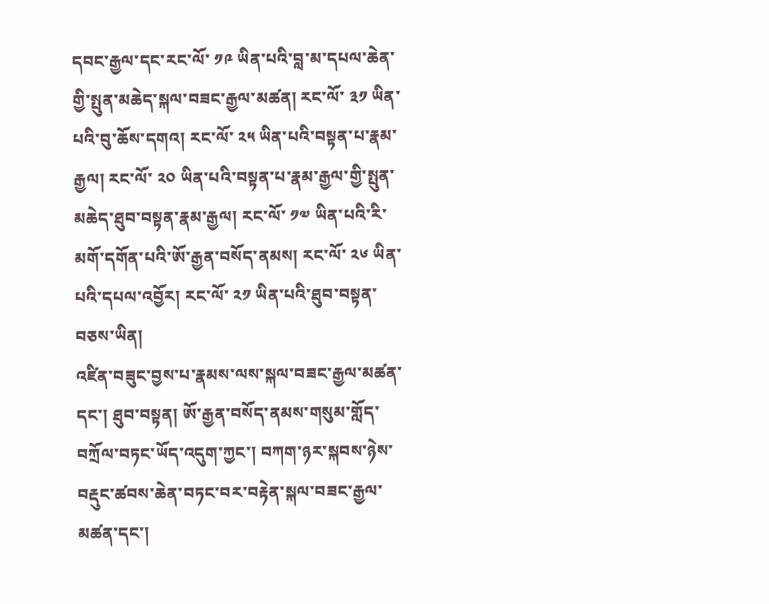དབང་རྒྱལ་དང་རང་ལོ་ ༡༩ ཡིན་པའི་བླ་མ་དཔལ་ཆེན་གྱི་སྤུན་མཆེད་སྐལ་བཟང་རྒྱལ་མཚན། རང་ལོ་ ༣༡ ཡིན་པའི་བུ་ཆོས་དགའ། རང་ལོ་ ༢༥ ཡིན་པའི་བསྟན་པ་རྣམ་རྒྱལ། རང་ལོ་ ༢༠ ཡིན་པའི་བསྟན་པ་རྣམ་རྒྱལ་གྱི་སྤུན་མཆེད་ཐུབ་བསྟན་རྣམ་རྒྱལ། རང་ལོ་ ༡༧ ཡིན་པའི་རི་མགོ་དགོན་པའི་ཨོ་རྒྱན་བསོད་ནམས། རང་ལོ་ ༢༦ ཡིན་པའི་དཔལ་འབྱོར། རང་ལོ་ ༢༡ ཡིན་པའི་ཐུབ་བསྟན་བཅས་ཡིན།
འཛིན་བཟུང་བྱས་པ་རྣམས་ལས་སྐལ་བཟང་རྒྱལ་མཚན་དང་། ཐུབ་བསྟན། ཨོ་རྒྱན་བསོད་ནམས་གསུམ་གློད་བཀྲོལ་བཏང་ཡོད་འདུག་ཀྱང་། བཀག་ཉར་སྐབས་ཉེས་བརྡུང་ཚབས་ཆེན་བཏང་བར་བརྟེན་སྐལ་བཟང་རྒྱལ་མཚན་དང་།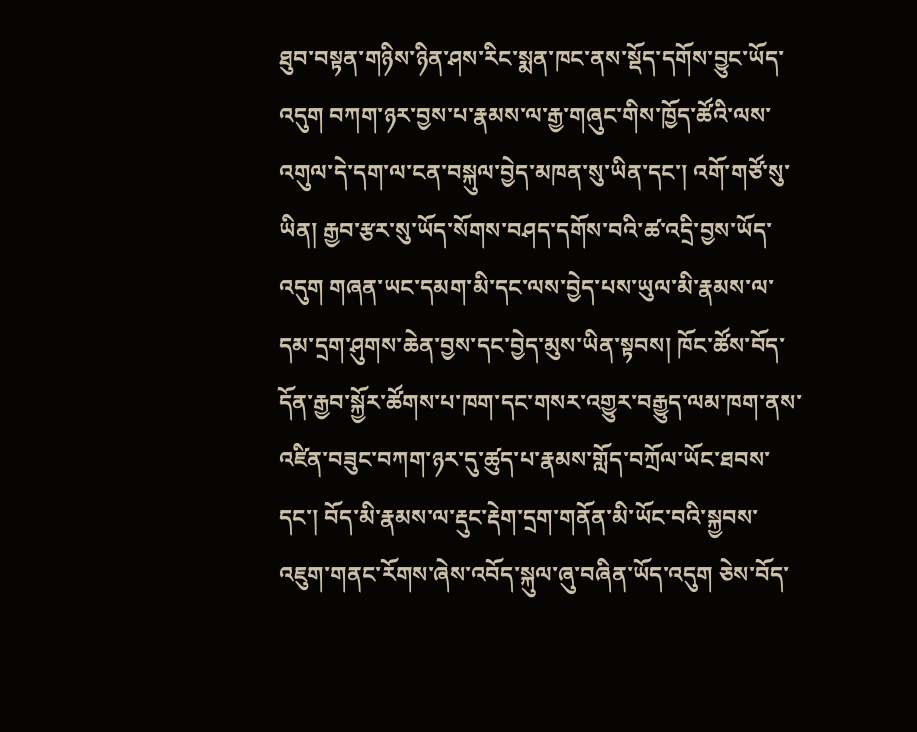ཐུབ་བསྟན་གཉིས་ཉིན་ཤས་རིང་སྨན་ཁང་ནས་སྡོད་དགོས་བྱུང་ཡོད་འདུག བཀག་ཉར་བྱས་པ་རྣམས་ལ་རྒྱ་གཞུང་གིས་ཁྱོད་ཚོའི་ལས་འགུལ་དེ་དག་ལ་ངན་བསྐུལ་བྱེད་མཁན་སུ་ཡིན་དང་། འགོ་གཙོ་སུ་ཡིན། རྒྱབ་རྩར་སུ་ཡོད་སོགས་བཤད་དགོས་བའི་ཚ་འདྲི་བྱས་ཡོད་འདུག གཞན་ཡང་དམག་མི་དང་ལས་བྱེད་པས་ཡུལ་མི་རྣམས་ལ་དམ་དྲག་ཤུགས་ཆེན་བྱས་དང་བྱེད་མུས་ཡིན་སྟབས། ཁོང་ཚོས་བོད་དོན་རྒྱབ་སྐྱོར་ཚོགས་པ་ཁག་དང་གསར་འགྱུར་བརྒྱུད་ལམ་ཁག་ནས་འཛིན་བཟུང་བཀག་ཉར་དུ་ཚུད་པ་རྣམས་གློད་བཀྲོལ་ཡོང་ཐབས་དང་། བོད་མི་རྣམས་ལ་རྡུང་རྡེག་དྲག་གནོན་མི་ཡོང་བའི་སྐྱབས་འཇུག་གནང་རོགས་ཞེས་འབོད་སྐུལ་ཞུ་བཞིན་ཡོད་འདུག ཅེས་བོད་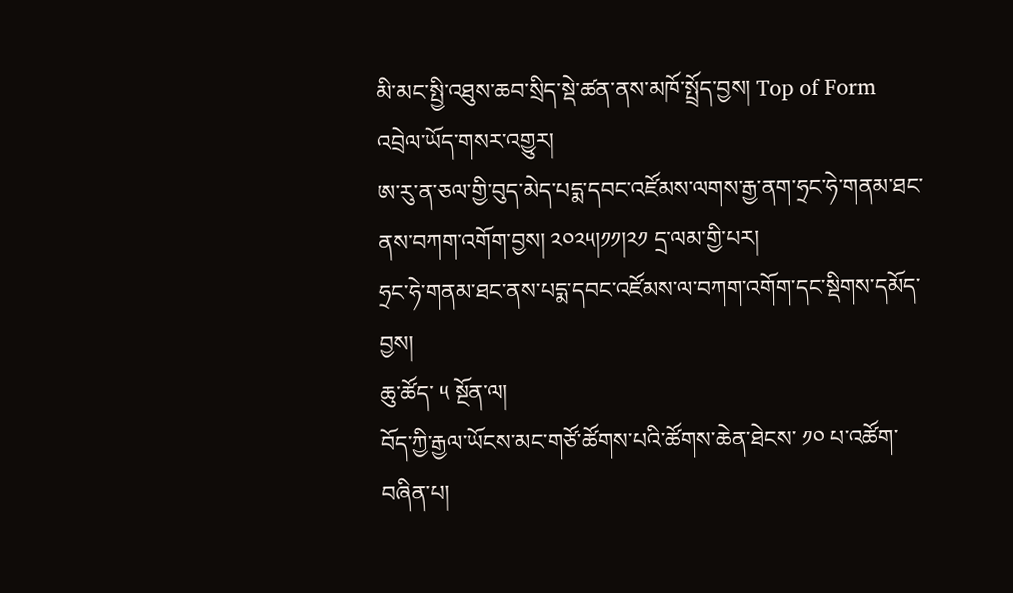མི་མང་སྤྱི་འཐུས་ཆབ་སྲིད་སྡེ་ཚན་ནས་མཁོ་སྤྲོད་བྱས། Top of Form
འབྲེལ་ཡོད་གསར་འགྱུར།
ཨ་རུ་ན་ཅལ་གྱི་བུད་མེད་པདྨ་དབང་འཛོམས་ལགས་རྒྱ་ནག་ཧྲང་ཧེ་གནམ་ཐང་ནས་བཀག་འགོག་བྱས། ༢༠༢༥།༡༡།༢༡ དྲ་ལམ་གྱི་པར།
ཧྲང་ཧེ་གནམ་ཐང་ནས་པདྨ་དབང་འཛོམས་ལ་བཀག་འགོག་དང་སྡིགས་དམོད་བྱས།
ཆུ་ཚོད་ ༥ སྔོན་ལ།
བོད་ཀྱི་རྒྱལ་ཡོངས་མང་གཙོ་ཚོགས་པའི་ཚོགས་ཆེན་ཐེངས་ ༡༠ པ་འཚོག་བཞིན་པ།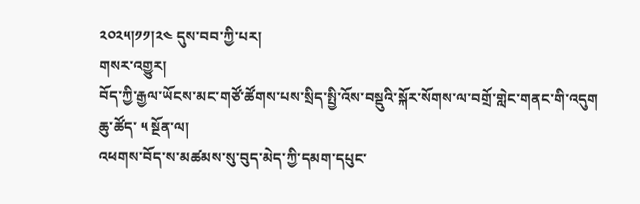༢༠༢༥།༡༡།༢༤ དུས་བབ་ཀྱི་པར།
གསར་འགྱུར།
བོད་ཀྱི་རྒྱལ་ཡོངས་མང་གཙོ་ཚོགས་པས་སྲིད་སྤྱི་འོས་བསྡུའི་སྐོར་སོགས་ལ་བགྲོ་གླེང་གནང་གི་འདུག
ཆུ་ཚོད་ ༥ སྔོན་ལ།
འཕགས་བོད་ས་མཚམས་སུ་བུད་མེད་ཀྱི་དམག་དཔུང་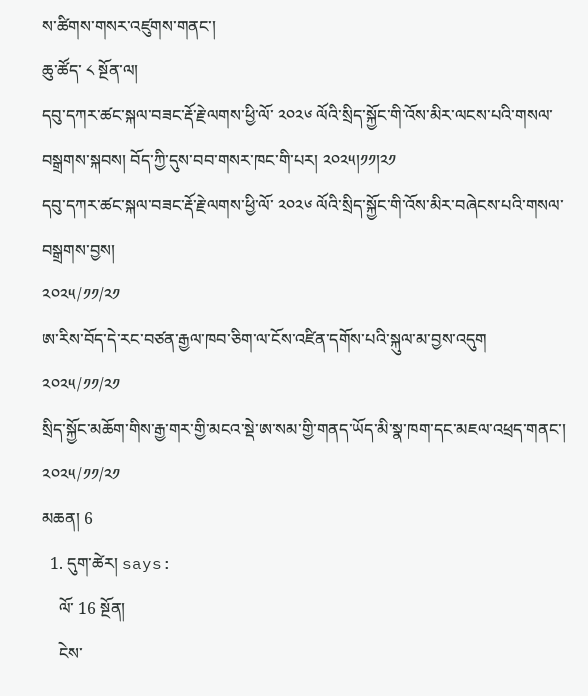ས་ཚིགས་གསར་འཛུགས་གནང་།
ཆུ་ཚོད་ ༨ སྔོན་ལ།
དབུ་དཀར་ཚང་སྐལ་བཟང་རྡོ་རྗེ་ལགས་ཕྱི་ལོ་ ༢༠༢༦ ལོའི་སྲིད་སྐྱོང་གི་འོས་མིར་ལངས་པའི་གསལ་བསྒྲགས་སྐབས། བོད་ཀྱི་དུས་བབ་གསར་ཁང་གི་པར། ༢༠༢༥།༡༡།༢༡
དབུ་དཀར་ཚང་སྐལ་བཟང་རྡོ་རྗེ་ལགས་ཕྱི་ལོ་ ༢༠༢༦ ལོའི་སྲིད་སྐྱོང་གི་འོས་མིར་བཞེངས་པའི་གསལ་བསྒྲགས་བྱས།
༢༠༢༥/༡༡/༢༡
ཨ་རིས་བོད་དེ་རང་བཙན་རྒྱལ་ཁབ་ཅིག་ལ་ངོས་འཛིན་དགོས་པའི་སྐུལ་མ་བྱས་འདུག
༢༠༢༥/༡༡/༢༡
སྲིད་སྐྱོང་མཆོག་གིས་རྒྱ་གར་གྱི་མངའ་སྡེ་ཨ་སམ་གྱི་གནད་ཡོད་མི་སྣ་ཁག་དང་མཇལ་འཕྲད་གནང་།
༢༠༢༥/༡༡/༢༡
མཆན། 6
  1. དུག་ཚེར། says:
    ལོ་ 16 སྔོན།
    ངེས་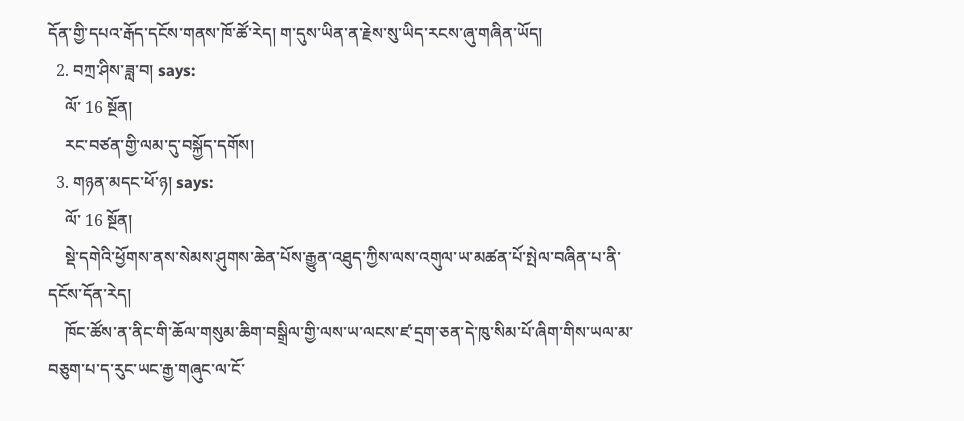དོན་གྱི་དཔའ་རྒོད་དངོས་གནས་ཁོ་ཚོ་རེད། ག་དུས་ཡིན་ན་རྗེས་སུ་ཡིད་རངས་ཞུ་གཞིན་ཡོད།
  2. བཀྲ་ཤིས་ཟླ་བ། says:
    ལོ་ 16 སྔོན།
    རང་བཙན་གྱི་ལམ་དུ་བསྐྱོད་དགོས།
  3. གཉན་མདང་ཕོ་ཉ། says:
    ལོ་ 16 སྔོན།
    སྡེ་དགེའི་ཕྱོགས་ནས་སེམས་ཤུགས་ཆེན་པོས་རྒྱུན་འཐུད་ཀྱིས་ལས་འགུལ་ཡ་མཚན་པོ་སྤེལ་བཞིན་པ་ནི་དངོས་དོན་རེད།
    ཁོང་ཚོས་ན་ནིང་གི་ཆོལ་གསུམ་ཆིག་བསྒྲིལ་གྱི་ལས་ཡ་ལངས་ཛ་དྲག་ཅན་དེ་ཁུ་སིམ་པོ་ཞིག་གིས་ཡལ་མ་བཅུག་པ་ད་རུང་ཡང་རྒྱ་གཞུང་ལ་ངོ་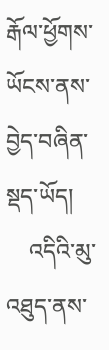རྒོལ་ཕྱོགས་ཡོངས་ནས་བྱེད་བཞིན་སྡད་ཡོད།
    འདིའི་མུ་འཐུད་ནས་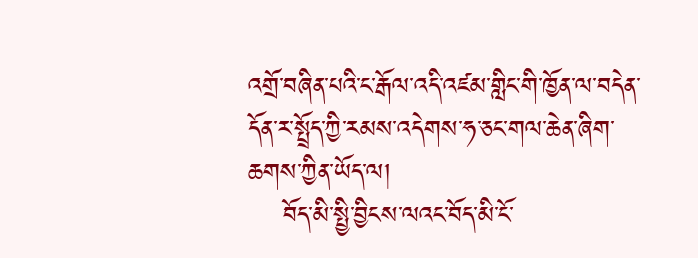འགྲོ་བཞིན་པའི་ང་རྒོལ་འདི་འཛམ་གླིང་གི་ཁྱོན་ལ་བདེན་དོན་ར་སྤྲོད་ཀྱི་རམས་འདེགས་ཧ་ཅང་གལ་ཆེན་ཞིག་ཆགས་ཀྱིན་ཡོད་ལ།
    བོད་མི་སྤྱི་བྱིངས་ལའང་བོད་མི་ངོ་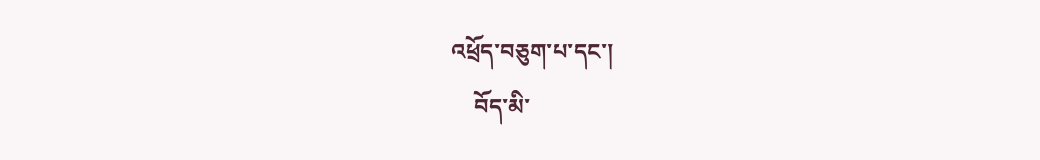འཕྲོད་བཅུག་པ་དང་།
    བོད་མི་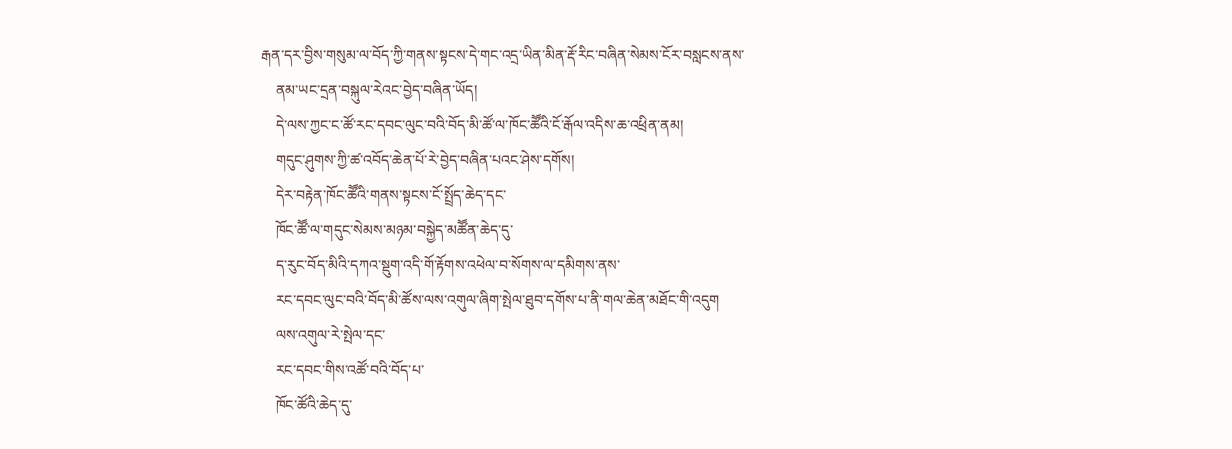རྒན་དར་བྱིས་གསུམ་ལ་བོད་ཀྱི་གནས་སྟངས་དེ་གང་འདྲ་ཡིན་མིན་རྡོ་རིང་བཞིན་སེམས་ངོར་བསླངས་ནས་
    ནམ་ཡང་དྲན་བསྐུལ་རེའང་བྱེད་བཞིན་ཡོད།
    དེ་ལས་ཀྱང་ང་ཚོ་རང་དབང་ལུང་བའི་བོད་མི་ཚོ་ལ་ཁོང་ཚཽའི་ངོ་རྒོལ་འདིས་ཆ་འཕྲིན་ནམ།
    གདུང་ཤུགས་ཀྱི་ཚ་འབོད་ཆེན་པོ་རེ་བྱེད་བཞིན་པའང་ཤེས་དགོས།
    དེར་བརྟེན་ཁོང་ཚཽའི་གནས་སྟངས་ངོ་སྤྲོད་ཆེད་དང་
    ཁོང་ཚཽ་ལ་གདུང་སེམས་མཉམ་བསྐྱེད་མཚཽན་ཆེད་དུ་
    ད་རུང་བོད་མིའི་དཀའ་སྡུག་འདི་གོ་རྟོགས་འཕེལ་བ་སོགས་ལ་དམིགས་ནས་
    རང་དབང་ལུང་བའི་བོད་མི་ཚོས་ལས་འགུལ་ཞིག་སྤེལ་ཐུབ་དགོས་པ་ནི་གལ་ཆེན་མཐོང་གི་འདུག
    ལས་འགུལ་རེ་སྤེལ་དང་
    རང་དབང་གིས་འཚོ་བའི་བོད་པ་
    ཁོང་ཚོའི་ཆེད་དུ་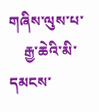གཞིས་ལུས་པ་
    རྒྱ་ཆེའི་མི་དམངས་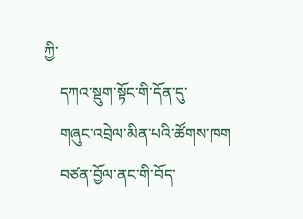ཀྱི་
    དཀའ་སྡུག་སྟོང་གི་དོན་དུ་
    གཞུང་འབྲེལ་མིན་པའི་ཚོགས་ཁག
    བཙན་བྱོལ་ནང་གི་བོད་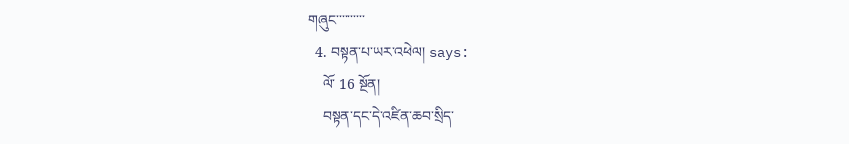གཞུང་་་་་་་་་་
  4. བསྟན་པ་ཡར་འཕེལ། says:
    ལོ་ 16 སྔོན།
    བསྟན་དང་དེ་འཛིན་ཆབ་སྲིད་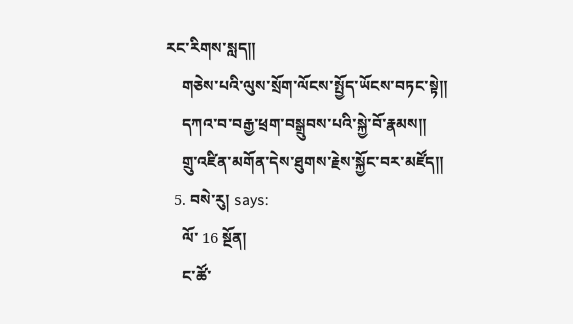རང་རིགས་སླད༎
    གཅེས་པའི་ལུས་སྲོག་ལོངས་སྤྱོད་ཡོངས་བཏང་སྟེ༎
    དཀའ་བ་བརྒྱ་ཕྲག་བསྒྲུབས་པའི་སྐྱེ་བོ་རྣམས༎
    གྲུ་འཛིན་མགོན་དེས་ཐུགས་རྗེས་སྐྱོང་བར་མཛོད༎
  5. བསེ་རུ། says:
    ལོ་ 16 སྔོན།
    ང་ཚོ་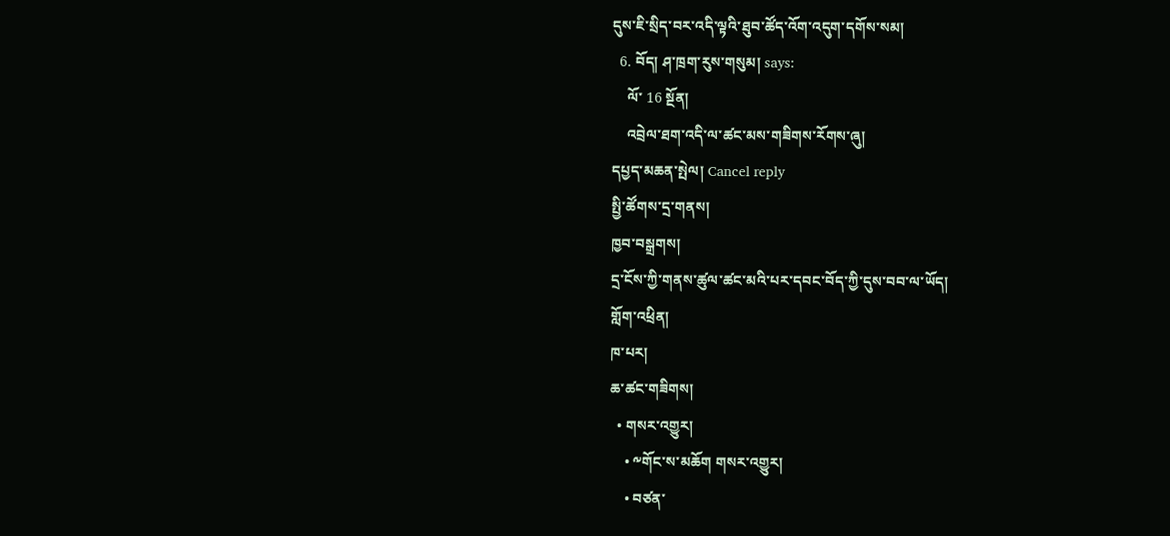དུས་ཇི་སྲིད་བར་འདི་ལྟའི་ཐུབ་ཚོད་འོག་འདུག་དགོས་སམ།
  6. བོད། ཤ་ཁྲག་རུས་གསུམ། says:
    ལོ་ 16 སྔོན།
    འབྲེལ་ཐག་འདི་ལ་ཚང་མས་གཟིགས་རོགས་ཞུ།
དཔྱད་མཆན་སྤེལ། Cancel reply
སྤྱི་ཚོགས་དྲ་གནས།
ཁྱབ་བསྒྲགས།
དྲ་ངོས་ཀྱི་གནས་ཚུལ་ཚང་མའི་པར་དབང་བོད་ཀྱི་དུས་བབ་ལ་ཡོད།
གློག་འཕྲིན།
ཁ་པར།
ཆ་ཚང་གཟིགས།
  • གསར་འགྱུར།
    • ༸གོང་ས་མཆོག གསར་འགྱུར།
    • བཙན་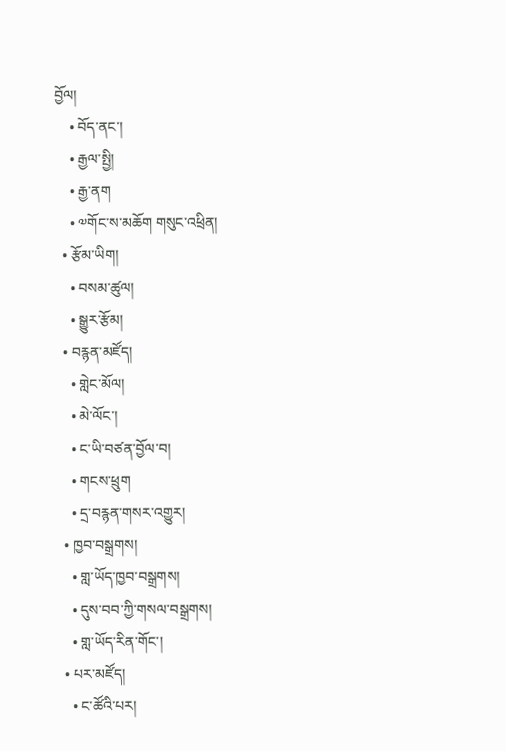བྱོལ།
    • བོད་ནང་།
    • རྒྱལ་སྤྱི།
    • རྒྱ་ནག
    • ༧གོང་ས་མཆོག གསུང་འཕྲིན།
  • རྩོམ་ཡིག།
    • བསམ་ཚུལ།
    • སྒྱུར་རྩོམ།
  • བརྙན་མཛོད།
    • གླེང་མོལ།
    • མེ་ལོང་།
    • ང་ཡི་བཙན་བྱོལ་བ།
    • གངས་ཕྲུག
    • དྲ་བརྙན་གསར་འགྱུར།
  • ཁྱབ་བསྒྲགས།
    • གླ་ཡོད་ཁྱབ་བསྒྲགས།
    • དུས་བབ་ཀྱི་གསལ་བསྒྲགས།
    • གླ་ཡོད་རིན་གོང་།
  • པར་མཛོད།
    • ང་ཚོའི་པར།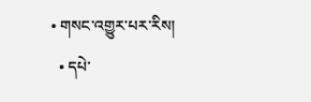• གསང་འགྱུར་པར་རིས།
  • དཔེ་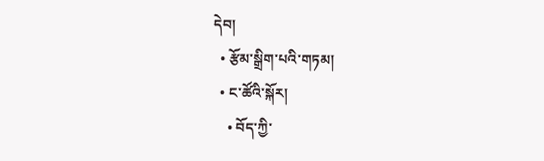དེབ།
  • རྩོམ་སྒྲིག་པའི་གཏམ།
  • ང་ཚོའི་སྐོར།
    • བོད་ཀྱི་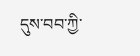དུས་བབ་ཀྱི་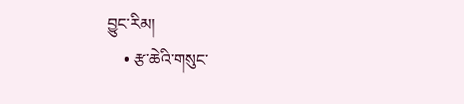བྱུང་རིམ།
    • རྩ་ཆེའི་གསུང་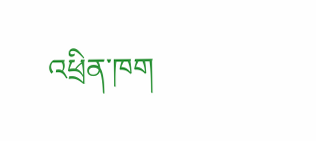འཕྲིན་ཁག